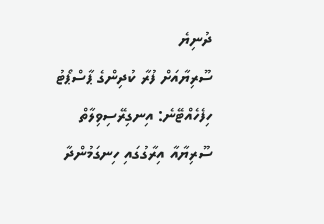ދުނިޔެ
ސޫރިޔާއަށް ފުރާ ކުދިންގެ ޕާސްޕޯޓު ހިފެހެއްޓޭނެ: އިނގިރޭސިވިލާތް
ސޫރިޔާއާ އިރާގުގައި ހިނގަމުންދާ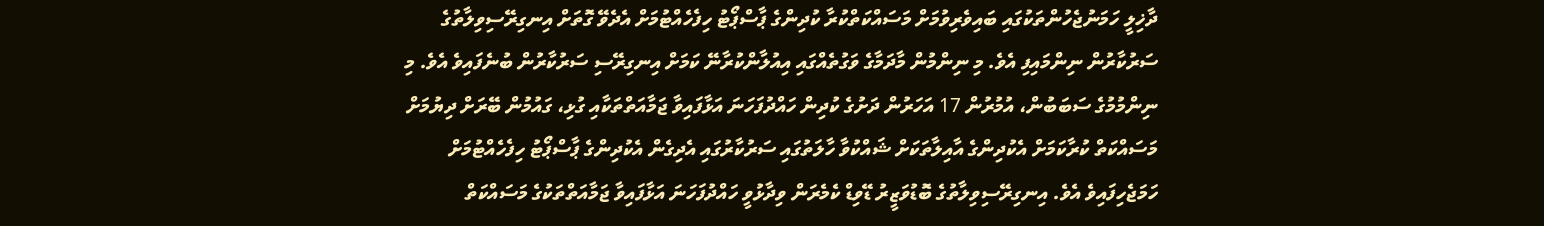ދާޚިލީ ހަމަނުޖެހުންތަކުގައި ބައިވެރިވުމަށް މަސައްކަތްކުރާ ކުދިންގެ ޕާސްޕޯޓު ހިފެހެއްޓުމަށް އެދެވޭ ގޮތަށް އިނގިރޭސިވިލާތުގެ ސަރުކާރުން ނިންމައިފި އެވެ. މި ނިންމުން މާދަމާގެ ވަގުތެއްގައި އިއުލާންކުރާނޭ ކަމަށް އިނގިރޭސި ސަރުކާރުން ބުނެފައިވެ އެވެ. މި ނިންމުމުގެ ސަބަބުން، އުމުރުން 17 އަހަރުން ދަށުގެ ކުދިން ހައްދުފަހަނަ އަޅާފައިވާ ޖަމާއަތްތަކާއި ގުޅި، ގައުމުން ބޭރަށް ދިޔުމަށް މަސައްކަތް ކުރާކަމަށް އެކުދިންގެ އާއިލާތަކަށް ޝައްކުވާ ހާލަތުގައި ސަރުކާރުގައި އެދިގެން އެކުދިންގެ ޕާސްޕޯޓު ހިފެހެއްޓުމަށް ހަމަޖެހިފައިވެ އެވެ. އިނގިރޭސިވިލާތުގެ ބޮޑުވަޒީރު ޑޭވިޑް ކެމެރަން ވިދާޅުވީ ހައްދުފަހަނަ އަޅާފައިވާ ޖަމާއަތްތަކުގެ މަސައްކަތް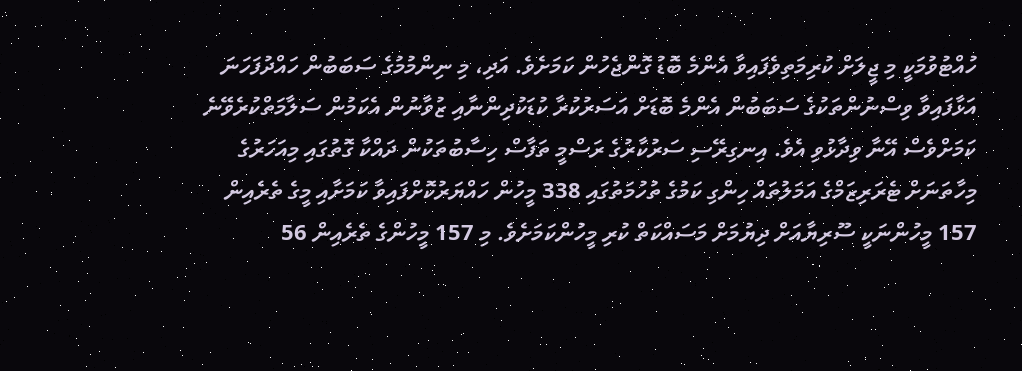ހުއްޓުވުމަކީ މި ޖީލަށް ކުރިމަތިވެފައިވާ އެންމެ ބޮޑު ގޮންޖެހުން ކަމަށެވެ. އަދި، މި ނިންމުމުގެ ސަބަބުން ހައްދުފަހަނަ އަޅާފައިވާ ވިސްނުންތަކުގެ ސަބަބުން އެންމެ ބޮޑަށް އަސަރުކުރާ ކުޑަކުދިންނާއި ޒުވާނުން އެކަމުން ސަލާމަތްކުރެވޭނެ ކަމަށްވެސް އޭނާ ވިދާޅުވި އެވެ. އިނގިރޭސި ސަރުކާރުގެ ރަސްމީ ތަފާސް ހިސާބުތަކުން ދައްކާ ގޮތުގައި މިއަހަރުގެ މިހާތަނަށް ޓެރަރިޒަމްގެ އަމަލުތައް ހިންގި ކަމުގެ ތުހުމަތުގައި 338 މީހުން ހައްޔަރުކޮށްފައިވާ ކަމަށާއި މީގެ ތެރެއިން 157 މީހުންނަކީ ސޫރިޔާއަށް ދިޔުމަށް މަސައްކަތް ކުރި މީހުންކަމަށެވެ. މި 157 މީހުންގެ ތެރެއިން 56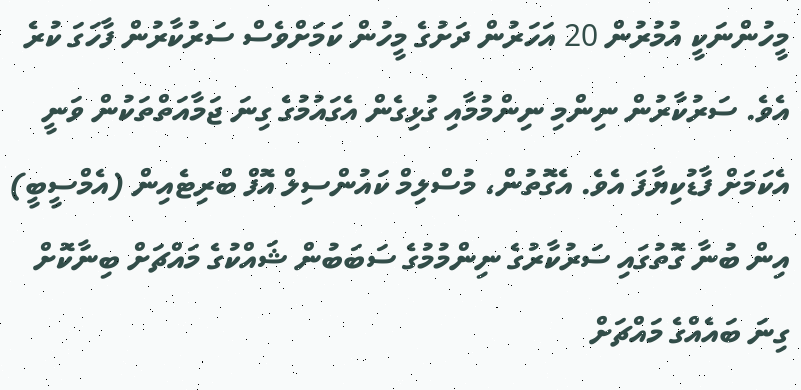މީހުންނަކީ އުމުރުން 20 އަހަރުން ދަށުގެ މީހުން ކަމަށްވެސް ސަރުކާރުން ފާހަގަ ކުރެ އެވެ. ސަރުކާރުން ނިންމި ނިންމުމާއި ގުޅިގެން އެގައުމުގެ ގިނަ ޖަމާއަތްތަކުން ވަނީ އެކަމަށް ފާޑުކިޔާފަ އެވެ. އެގޮތުން، މުސްލިމް ކައުންސިލް އޮފް ބްރިޓެއިން (އެމްސީބީ) އިން ބުނާ ގޮތުގައި ސަރުކާރުގެ ނިންމުމުގެ ސަބަބުން ޝައްކުގެ މައްޗަށް ބިނާކޮށް ގިނަ ބައެއްގެ މައްޗަށް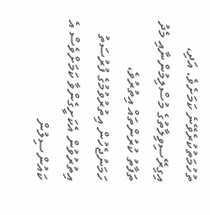ތުހުމަތުކުރެވޭނެ ކަމަށެވެ. އަދި، އިގިރޭސިވިލާތުގެ މުސްލިމުންނާއި މެދު ތަފާތު ކުރުންތައް އިތުރުވެ، ހަމަނުޖެހުން އިތުރުވުމުގެ ފުރުސަތު އިތުރުވުން އެކަށީގެންވާ ކަމަށްވެސް އެ ކައުންސިލުން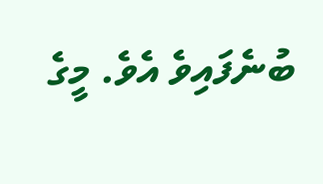ބުނެފައިވެ އެވެ. މީގެ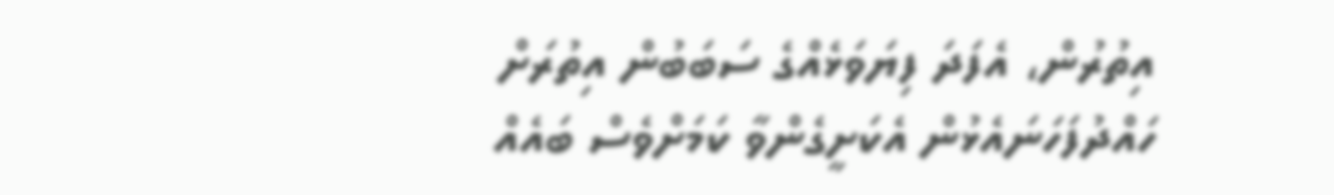އިތުރުން، އެފަދަ ފިޔަވަޅެއްގެ ސަބަބުން އިތުރަށް ހައްދުފަހަނައެޅުން އެކަށީގެންވާ ކަމަށްވެސް ބައެއް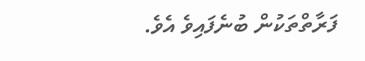ފަރާތްތަކުން ބުނެފައިވެ އެވެ.